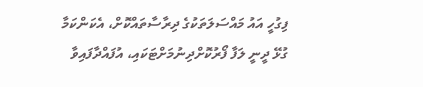ފިގުހީ އައު މައްސަލަތަކުގެ ދިރާސާތައްކޮށް، އެކަންކަމާ ގުޅޭ ދީނީ ލަފާ ފޯރުކޮށްދިނުމަށްޓަކައި، އުފައްދާފައިވާ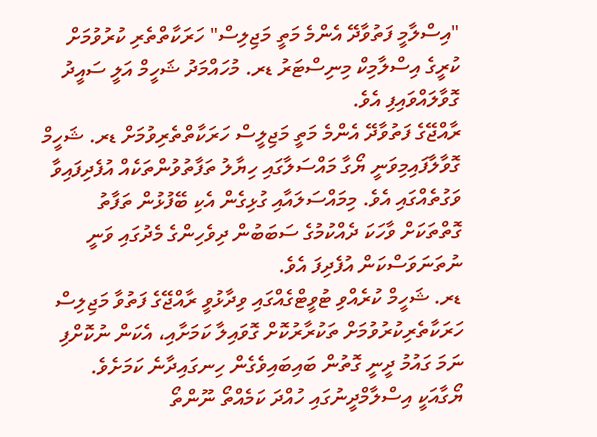"އިސްލާމީ ފަތުވާދޭ އެންމެ މަތީ މަޖިލިސް" ހަރަކާތްތެރި ކުރުވުމަށް ކުރީގެ އިސްލާމިކް މިނިސްޓަރު ޑރ. މުހައްމަދު ޝަހީމް އަލީ ސައީދު ގޮވާލައްވައިފި އެވެ.
ރާއްޖޭގެ ފަތުވާދޭ އެންމެ މަތީ މަޖިލީސް ހަރަކާތްތެރިވުމަށް ޑރ. ޝަހީމް ގޮވާލާފައިމިވަނީ ޔޯގާ މައްސަލާގައި ހިޔާލު ތަފާތުވުންތަކެއް އުފެދިފައިވާ ވަގުތެއްގައި އެވެ. މިމައްސަލައާއި ގުޅިގެން އެކި ބޭފުޅުން ތަފާތު ގޮތްތަކަށް ވާހަކަ ދެއްކުމުގެ ސަބަބުން ދިވެހިންގެ މެދުގައި ވަނީ ނުތަނަވަސްކަން އުފެދިފަ އެވެ.
ޑރ. ޝަހީމް ކުރެއްވި ޓުވީޓްގެއްގައި ވިދާޅުވީ ރާއްޖޭގެ ފަތުވާ މަޖިލިސް ހަރަކާތެރިކުރުވުމަށް ތަކުރާރުކޮށް ގޮވައިލާ ކަމަށާއި، އެކަން ނުކޮށްފި ނަމަ ގައުމު ދީނީ ގޮތުން ބައިބައިވެގެން ހިނގައިދާނެ ކަމަށެވެ.
ޔޯގާއަކީ އިސްލާމްދީނުގައި ހުއްދަ ކަމެއްތޯ ނޫންތޯ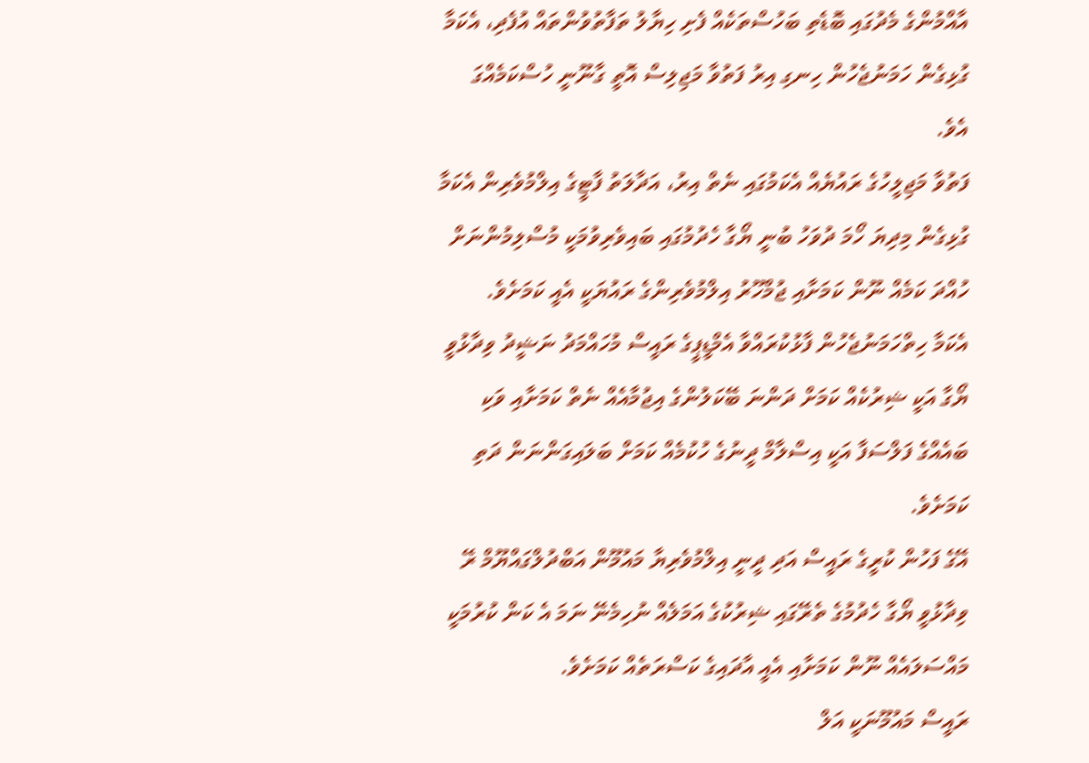އާއްމުންގެ މެދުގައި ބޮޑެތި ބަހުސްތަކެއް ފެށި ހިޔާލު ތަފާތުވުންތައް އުފެދި، އެކަމާ ގުޅިގެން ހަމަނުޖެހުން ހިނގި އިރު ފަތުވާ މަޖިލިސް އޮތީ ގާނޫނީ ހުސްކަމެއްގަ އެވެ.
ފަތުވާ މަޖިލީހުގެ ރައުޔެއް އެކަމުގައި ނެތް އިރު، އަދާލަތު ފާޓީގެ އިލްމުވެރިން އެކަމާ ގުޅިގެން މިދިޔަ ހޯމަ ދުވަހު ބުނީ ޔޯގާ ހެދުމުގައި ބައިވެރިވުމަކީ މުސްލިމުންނަށް ހުއްދަ ކަމެއް ނޫން ކަމަށާއި ޖުމްހޫރު އިލްމުވެރިންގެ ރައުޔަކީ އެއީ ކަމަށެވެ.
އެކަމާ ހިތްހަމަނުޖެހުން ފާޅުކުރައްވާ އެމްޑީޕީގެ ރައީސް މުހައްމަދު ނަޝީދު ވިދާޅުވީ ޔޯގާ އަކީ ޝިރުކެއް ކަމަށް ދަންނަ ބޭކަލުންގެ އިޖުމާއެއް ނެތް ކަމަށާއި ވަކި ބައެއްގެ ފަލްސަފާ އަކީ އިސްލާމް ދީނުގެ ހުކުމެއް ކަމަށް ބަލައިގަންނަން ދަތި ކަމަށެވެ.
އޭގެ ފަހުން ކުރީގެ ރައީސް އަދި ދީނީ އިލްމުވެރިޔާ މައުމޫން އަބްދުލްގައްޔޫމް ރޭ ވިދާޅުވީ ޔޯގާ ހެދުމުގެ ތެރޭގައި ޝިރުކުގެ އަމަލެއް ނުހިމެނޭ ނަމަ އެ ކަން ކުރުމަކީ މައްސަލައެއް ނޫން ކަމަށާއި އެއީ އާދައިގެ ކަސްރަތެއް ކަމަށެވެ.
ރައީސް މައުމޫނަކީ އަލް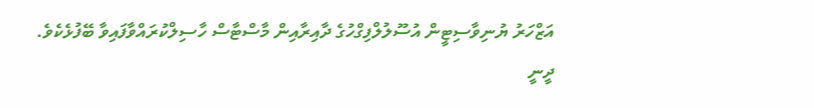އަޒްހަރު ޔުނިވާސިޓީން އުސޫލުލްފިގްހުގެ ދާއިރާއިން މާސްޓާސް ހާސިލްކުރައްވާފައިވާ ބޭފުޅެކެވެ.
ދީނީ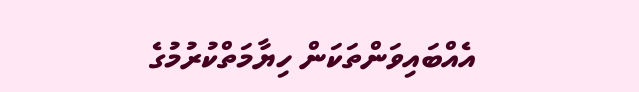އެއްބައިވަންތަކަން ހިޔާމަތްކުރުމުގެ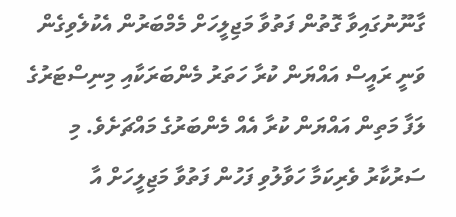ގާނޫނުގައިވާ ގޮތުން ފަތުވާ މަޖިލީހަށް މެމްބަރުން އެކުލެވިގެން ވަނީ ރައީސް އައްޔަން ކުރާ ހަތަރު މެންބަރަކާއި މިނިސްޓަރުގެ ލަފާ މަތިން އައްޔަން ކުރާ އެއް މެންބަރުގެ މައްޗަށެވެ. މި ސަރުކާރު ވެރިކަމާ ހަވާލުވި ފަހުން ފަތުވާ މަޖިލީހަށް އާ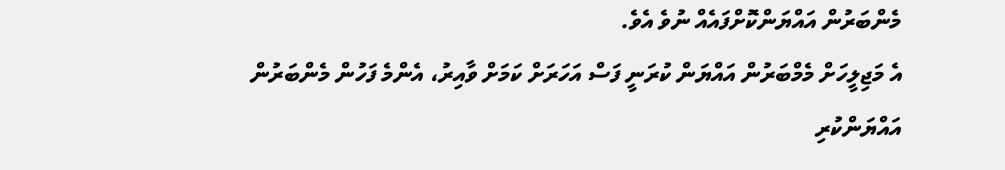މެންބަރުން އައްޔަންކޮށްފައެއް ނުވެ އެވެ.
އެ މަޖިލީހަށް މެމްބަރުން އައްޔަން ކުރަނީ ފަސް އަހަރަށް ކަމަށް ވާއިރު، އެންމެ ފަހުން މެންބަރުން އައްޔަންކުރި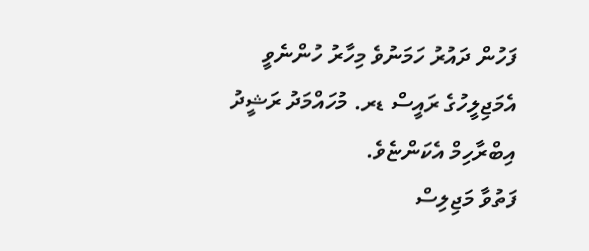ފަހުން ދައުރު ހަމަނުވެ މިހާރު ހުންނެވީ އެމަޖިލީހުގެ ރައީސް ޑރ. މުހައްމަދު ރަޝީދު އިބްރާހިމް އެކަންޏެވެ.
ފަތުވާ މަޖިލިސް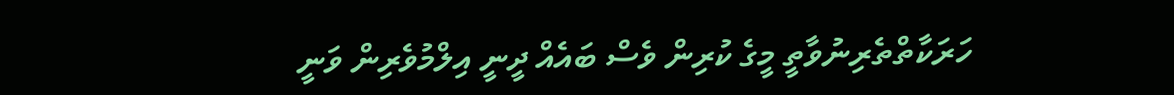ހަރަކާތްތެރިނުވާތީ މީގެ ކުރިން ވެސް ބައެއް ދީނީ އިލްމުވެރިން ވަނީ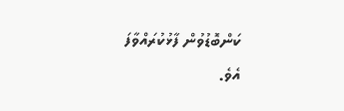ކަންބޮޑުވުން ފާޅުކުރައްވާފަ އެވެ.